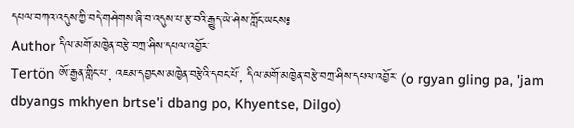དཔལ་བཀའ་འདུས་ཀྱི་བདེ་གཤེགས་ཞི་བ་འདུས་པ་རྩ་བའི་རྒྱུད་ཡེ་ཤེས་ཀློང་ཡངས༔
Author དིལ་མགོ་མཁྱེན་བརྩེ་བཀྲ་ཤིས་དཔལ་འབྱོར་
Tertön ཨོ་རྒྱན་གླིང་པ་, འཇམ་དབྱངས་མཁྱེན་བརྩེའི་དབང་པོ་, དིལ་མགོ་མཁྱེན་བརྩེ་བཀྲ་ཤིས་དཔལ་འབྱོར་ (o rgyan gling pa, 'jam dbyangs mkhyen brtse'i dbang po, Khyentse, Dilgo)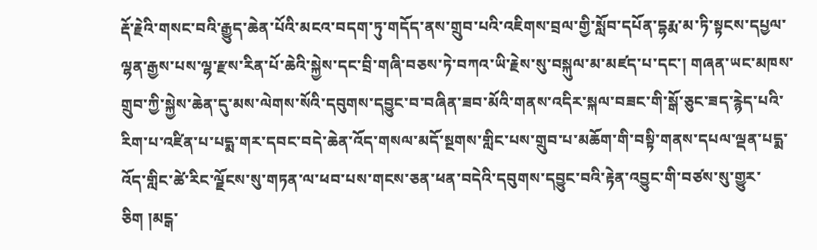རྡོ་རྗེའི་གསང་བའི་རྒྱུད་ཆེན་པོའི་མངའ་བདག་ཏུ་གདོད་ནས་གྲུབ་པའི་འཇིགས་བྲལ་གྱི་སློབ་དཔོན་དྷརྨ་མ་ཏི་སྟངས་དཔྱལ་ལྷན་རྒྱས་པས་ལྷ་རྫས་རིན་པོ་ཆེའི་སྐྱེས་དང་བྲི་གཞི་བཅས་ཏེ་བཀའ་ཡི་རྗེས་སུ་བསྐུལ་མ་མཛད་པ་དང་། གཞན་ཡང་མཁས་གྲུབ་ཀྱི་སྐྱེས་ཆེན་དུ་མས་ལེགས་སོའི་དབུགས་དབྱུང་བ་བཞིན་ཟབ་མོའི་གནས་འདིར་སྐལ་བཟང་གི་སྒོ་ཅུང་ཟད་རྙེད་པའི་རིག་པ་འཛིན་པ་པདྨ་གར་དབང་བདེ་ཆེན་འོད་གསལ་མདོ་སྔགས་གླིང་པས་གྲུབ་པ་མཆོག་གི་བསྟི་གནས་དཔལ་ལྡན་པདྨ་འོད་གླིང་ཚེ་རིང་ལྗོངས་སུ་གཏན་ལ་ཕབ་པས་གངས་ཅན་ཕན་བདེའི་དབུགས་དབྱུང་བའི་རྟེན་འབྱུང་གི་བཙས་སུ་གྱུར་ཅིག །མངྒ་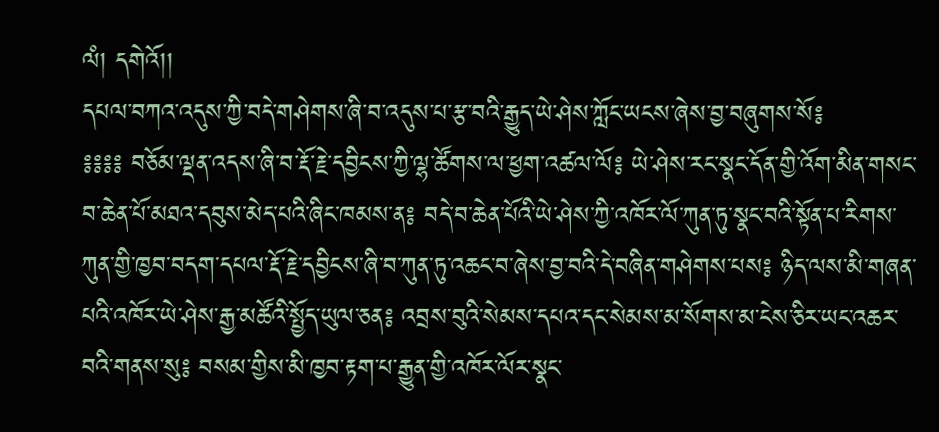ལཾ། དགེའོ།།
དཔལ་བཀའ་འདུས་ཀྱི་བདེ་གཤེགས་ཞི་བ་འདུས་པ་རྩ་བའི་རྒྱུད་ཡེ་ཤེས་ཀློང་ཡངས་ཞེས་བྱ་བཞུགས་སོ༔
༔༔༔༔ བཅོམ་ལྡན་འདས་ཞི་བ་རྡོ་རྗེ་དབྱིངས་ཀྱི་ལྷ་ཚོགས་ལ་ཕྱག་འཚལ་ལོ༔ ཡེ་ཤེས་རང་སྣང་དོན་གྱི་འོག་མིན་གསང་བ་ཆེན་པོ་མཐའ་དབུས་མེད་པའི་ཞིང་ཁམས་ན༔ བདེ་བ་ཆེན་པོའི་ཡེ་ཤེས་ཀྱི་འཁོར་ལོ་ཀུན་ཏུ་སྣང་བའི་སྟོན་པ་རིགས་ཀུན་གྱི་ཁྱབ་བདག་དཔལ་རྡོ་རྗེ་དབྱིངས་ཞི་བ་ཀུན་ཏུ་འཆང་བ་ཞེས་བྱ་བའི་དེ་བཞིན་གཤེགས་པས༔ ཉིད་ལས་མི་གཞན་པའི་འཁོར་ཡེ་ཤེས་རྒྱ་མཚོའི་སྤྱོད་ཡུལ་ཅན༔ འབྲས་བུའི་སེམས་དཔའ་དང་སེམས་མ་སོགས་མ་ངེས་ཅིར་ཡང་འཆར་བའི་གནས་སུ༔ བསམ་གྱིས་མི་ཁྱབ་རྟག་པ་རྒྱུན་གྱི་འཁོར་ལོར་སྣང་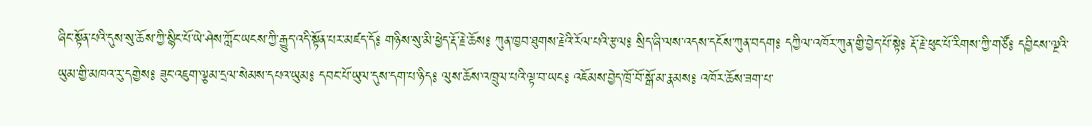ཞིང་སྟོན་པའི་དུས་སུ་ཆོས་ཀྱི་སྙིང་པོ་ཡེ་ཤེས་ཀློང་ཡངས་ཀྱི་རྒྱུད་འདི་སྟོན་པར་མཛད་དོ༔ གཉིས་སུ་མི་ཕྱེད་རྡོ་རྗེ་ཆོས༔ ཀུན་ཁྱབ་ཐུགས་རྗེའི་རོལ་པའི་རྩལ༔ སྲིད་ཞི་ལས་འདས་དངོས་ཀུན་བདག༔ དཀྱིལ་འཁོར་ཀུན་གྱི་བྱེད་པོ་སྟེ༔ རྡོ་རྗེ་ཕུང་པོ་རིགས་ཀྱི་གཙོ༔ དབྱིངས་ལྔའི་ཡུམ་གྱི་མཁའ་རུ་དགྱེས༔ ཟུང་འཇུག་ལྕམ་དྲལ་སེམས་དཔའ་ཡུམ༔ དབང་པོ་ཡུལ་དུས་དག་པ་ཉིད༔ ལུས་ཆོས་འཁྲུལ་པའི་ལྟ་བ་ཡང༔ འཇོམས་བྱེད་ཁྲོ་བོ་སྒོ་མ་རྣམས༔ འཁོར་ཆོས་ཟག་པ་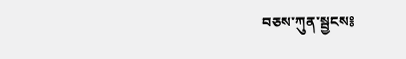བཅས་ཀུན་སྦྱངས༔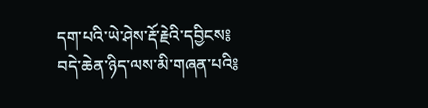དག་པའི་ཡེ་ཤེས་རྡོ་རྗེའི་དབྱིངས༔ བདེ་ཆེན་ཉིད་ལས་མི་གཞན་པའི༔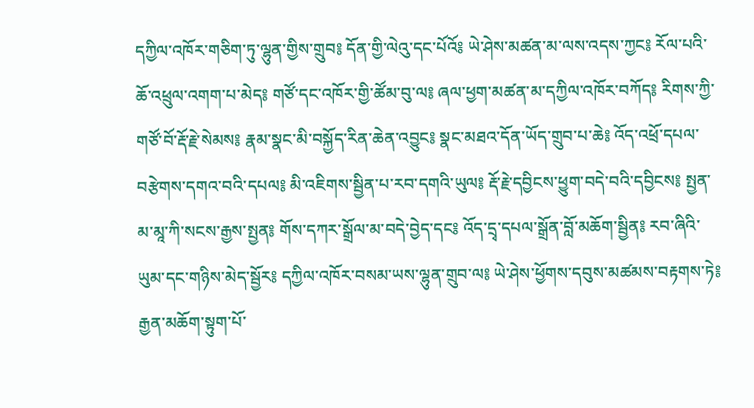དཀྱིལ་འཁོར་གཅིག་ཏུ་ལྷུན་གྱིས་གྲུབ༔ དོན་གྱི་ལེའུ་དང་པོའོ༔ ཡེ་ཤེས་མཚན་མ་ལས་འདས་ཀྱང༔ རོལ་པའི་ཆོ་འཕྲུལ་འགག་པ་མེད༔ གཙོ་དང་འཁོར་གྱི་ཚོམ་བུ་ལ༔ ཞལ་ཕྱག་མཚན་མ་དཀྱིལ་འཁོར་བཀོད༔ རིགས་ཀྱི་གཙོ་བོ་རྡོ་རྗེ་སེམས༔ རྣམ་སྣང་མི་བསྐྱོད་རིན་ཆེན་འབྱུང༔ སྣང་མཐའ་དོན་ཡོད་གྲུབ་པ་ཆེ༔ འོད་འཕྲོ་དཔལ་བརྩེགས་དགའ་བའི་དཔལ༔ མི་འཇིགས་སྦྱིན་པ་རབ་དགའི་ཡུལ༔ རྡོ་རྗེ་དབྱིངས་ཕྱུག་བདེ་བའི་དབྱིངས༔ སྤྱན་མ་མཱ་ཀི་སངས་རྒྱས་སྤྱན༔ གོས་དཀར་སྒྲོལ་མ་བདེ་བྱེད་དང༔ འོད་དྲྭ་དཔལ་སྒྲོན་བློ་མཆོག་སྦྱིན༔ རབ་ཞིའི་ཡུམ་དང་གཉིས་མེད་སྦྱོར༔ དཀྱིལ་འཁོར་བསམ་ཡས་ལྷུན་གྲུབ་ལ༔ ཡེ་ཤེས་ཕྱོགས་དབུས་མཚམས་བརྟགས་ཏེ༔ རྒྱན་མཆོག་སྟུག་པོ་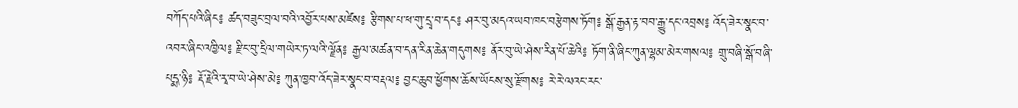བཀོད་པའི་ཞིང༔ ཚད་བཟུང་བྲལ་བའི་འབྱོར་པས་མཛེས༔ རྩིགས་པ་ཕ་གུ་དྲྭ་བ་དང༔ ཤར་བུ་མདའ་ཡབ་ཁང་བརྩེགས་ཏོག༔ སྒོ་རྒྱན་རྟ་བབ་རྒྱུ་དང་འབྲས༔ འོད་ཟེར་སྣང་བ་འབར་ཞིང་འཁྱིལ༔ རྫིང་བུ་དྲིལ་གཡེར་ཏ་ལའི་ལྗོན༔ རྒྱལ་མཚན་བ་དན་རིན་ཆེན་གདུགས༔ ནོར་བུ་ཡེ་ཤེས་རིན་པོ་ཆེའི༔ ཏོག་ནི་ཞིང་ཀུན་ལྷམ་མེར་གསལ༔ གྲུ་བཞི་སྒོ་བཞི་པདྨ་ཉི༔ རྡོ་རྗེའི་རྭ་བ་ཡེ་ཤེས་མེ༔ ཀུན་ཁྱབ་འོད་ཟེར་སྣང་བ་བརྡལ༔ བྱང་ཆུབ་ཕྱོགས་ཆོས་ཡོངས་སུ་རྫོགས༔ རེ་རེ་ལའང་རང་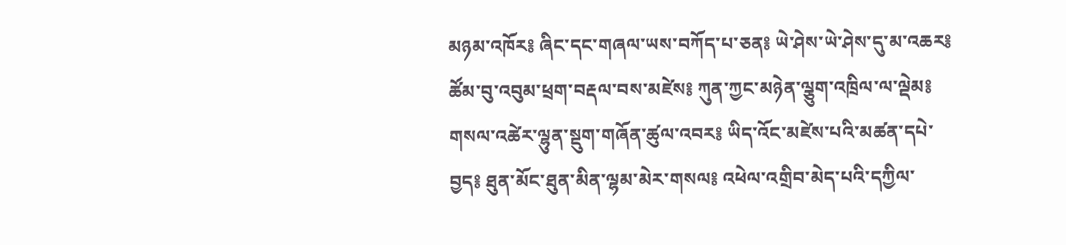མཉམ་འཁོར༔ ཞིང་དང་གཞལ་ཡས་བཀོད་པ་ཅན༔ ཡེ་ཤེས་ཡེ་ཤེས་དུ་མ་འཆར༔ ཚོམ་བུ་འབུམ་ཕྲག་བརྡལ་བས་མཛེས༔ ཀུན་ཀྱང་མཉེན་ལྕུག་འཁྲིལ་ལ་ལྡེམ༔ གསལ་འཚེར་ལྷུན་སྡུག་གཞོན་ཚུལ་འབར༔ ཡིད་འོང་མཛེས་པའི་མཚན་དཔེ་བྱད༔ ཐུན་མོང་ཐུན་མིན་ལྷམ་མེར་གསལ༔ འཕེལ་འགྲིབ་མེད་པའི་དཀྱིལ་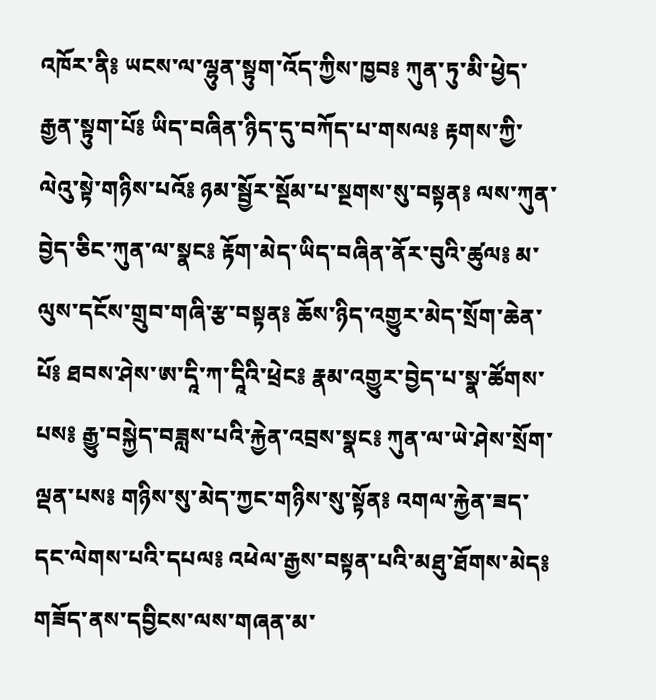འཁོར་ནི༔ ཡངས་ལ་ལྷུན་སྟུག་འོད་ཀྱིས་ཁྱབ༔ ཀུན་ཏུ་མི་ཕྱེད་རྒྱན་སྟུག་པོ༔ ཡིད་བཞིན་ཉིད་དུ་བཀོད་པ་གསལ༔ རྟགས་ཀྱི་ལེའུ་སྟེ་གཉིས་པའོ༔ ཉམ་སྦྱོར་སྡོམ་པ་སྔགས་སུ་བསྟན༔ ལས་ཀུན་བྱེད་ཅིང་ཀུན་ལ་སྣང༔ རྟོག་མེད་ཡིད་བཞིན་ནོར་བུའི་ཚུལ༔ མ་ལུས་དངོས་གྲུབ་གཞི་རྩ་བསྟན༔ ཆོས་ཉིད་འགྱུར་མེད་སྲོག་ཆེན་པོ༔ ཐབས་ཤེས་ཨ་དཱི་ཀ་དཱིའི་ཕྲེང༔ རྣམ་འགྱུར་བྱེད་པ་སྣ་ཚོགས་པས༔ རྒྱུ་བསྐྱེད་བཟླས་པའི་རྐྱེན་འབྲས་སྣང༔ ཀུན་ལ་ཡེ་ཤེས་སྲོག་ལྡན་པས༔ གཉིས་སུ་མེད་ཀྱང་གཉིས་སུ་སྟོན༔ འགལ་རྐྱེན་ཟད་དང་ལེགས་པའི་དཔལ༔ འཕེལ་རྒྱས་བསྟན་པའི་མཐུ་ཐོགས་མེད༔ གཟོད་ནས་དབྱིངས་ལས་གཞན་མ་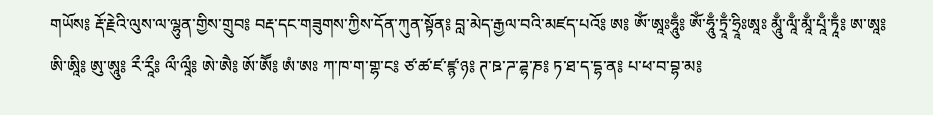གཡོས༔ རྡོ་རྗེའི་ལུས་ལ་ལྷུན་གྱིས་གྲུབ༔ བརྡ་དང་གཟུགས་ཀྱིས་དོན་ཀུན་སྟོན༔ བླ་མེད་རྒྱལ་བའི་མཛད་པའོ༔ ཨ༔ ཨོཾ་ཨཱཿཧཱུྃ༔ ཨོཾ་ཧཱུྃ་ཏྲཱྃ་ཧྲཱིཿཨཱཿ མཱུྃ་ལཱྃ་མཱྃ་པཱྃ་ཏཱྃ༔ ཨ་ཨཱ༔ ཨི་ཨཱི༔ ཨུ་ཨཱུ༔ རྀ་རཱྀ༔ ལྀ་ལཱྀ༔ ཨེ་ཨཻ༔ ཨོ་ཨཽ༔ ཨཾ་ཨཿ ཀ་ཁ་ག་གྷ་ང༔ ཙ་ཚ་ཛ་ཛྙ་ཉ༔ ཊ་ཋ་ཌ་ཌྷ་ཎ༔ ཏ་ཐ་ད་དྷ་ན༔ པ་ཕ་བ་བྷ་མ༔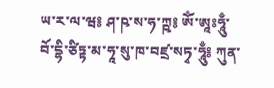ཡ་ར་ལ་ཝ༔ ཤ་ཥ་ས་ཧ་ཀྵ༔ ཨོཾ་ཨཱཿཧཱུྃ་བོ་དྷི་ཙིཏྟ་མ་ཧཱ་སུ་ཁ་བཛྲ་སཏྭ་ཧཱུྃ༔ ཀུན་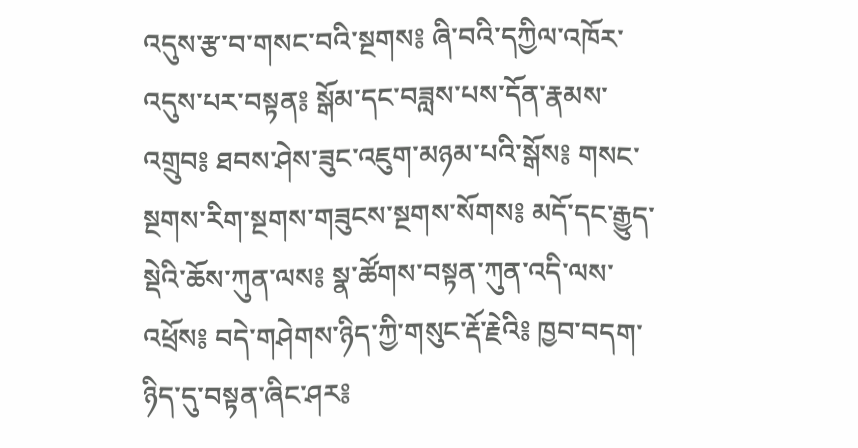འདུས་རྩ་བ་གསང་བའི་སྔགས༔ ཞི་བའི་དཀྱིལ་འཁོར་འདུས་པར་བསྟན༔ སྒོམ་དང་བཟླས་པས་དོན་རྣམས་འགྲུབ༔ ཐབས་ཤེས་ཟུང་འཇུག་མཉམ་པའི་སྒོས༔ གསང་སྔགས་རིག་སྔགས་གཟུངས་སྔགས་སོགས༔ མདོ་དང་རྒྱུད་སྡེའི་ཆོས་ཀུན་ལས༔ སྣ་ཚོགས་བསྟན་ཀུན་འདི་ལས་འཕྲོས༔ བདེ་གཤེགས་ཉིད་ཀྱི་གསུང་རྡོ་རྗེའི༔ ཁྱབ་བདག་ཉིད་དུ་བསྟན་ཞིང་ཤར༔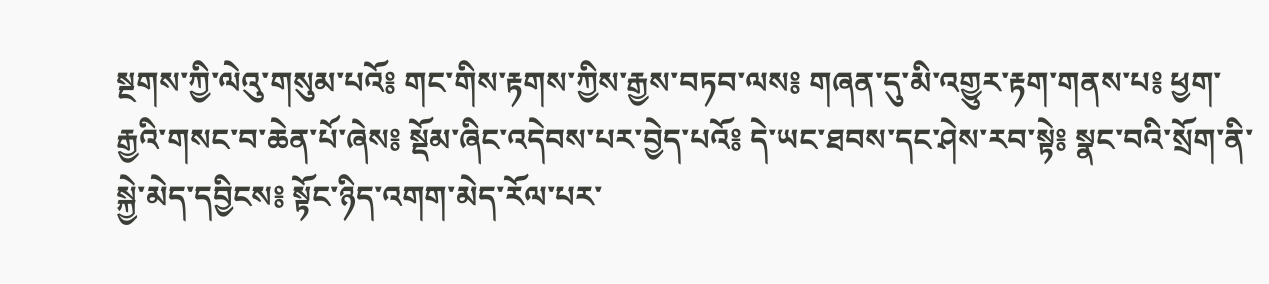སྔགས་ཀྱི་ལེའུ་གསུམ་པའོ༔ གང་གིས་རྟགས་ཀྱིས་རྒྱས་བཏབ་ལས༔ གཞན་དུ་མི་འགྱུར་རྟག་གནས་པ༔ ཕྱག་རྒྱའི་གསང་བ་ཆེན་པོ་ཞེས༔ སྡོམ་ཞིང་འདེབས་པར་བྱེད་པའོ༔ དེ་ཡང་ཐབས་དང་ཤེས་རབ་སྟེ༔ སྣང་བའི་སྲོག་ནི་སྐྱེ་མེད་དབྱིངས༔ སྟོང་ཉིད་འགག་མེད་རོལ་པར་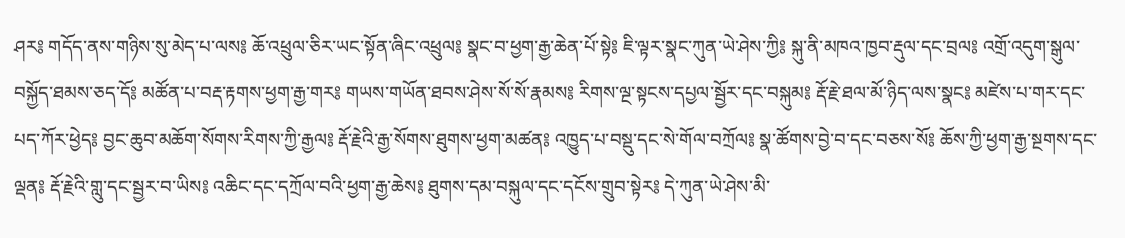ཤར༔ གདོད་ནས་གཉིས་སུ་མེད་པ་ལས༔ ཆོ་འཕྲུལ་ཅིར་ཡང་སྟོན་ཞིང་འཕྲུལ༔ སྣང་བ་ཕྱག་རྒྱ་ཆེན་པོ་སྟེ༔ ཇི་ལྟར་སྣང་ཀུན་ཡེ་ཤེས་ཀྱི༔ སྐུ་ནི་མཁའ་ཁྱབ་རྡུལ་དང་བྲལ༔ འགྲོ་འདུག་སྒུལ་བསྐྱོད་ཐམས་ཅད་དོ༔ མཚོན་པ་བརྡ་རྟགས་ཕྱག་རྒྱ་གར༔ གཡས་གཡོན་ཐབས་ཤེས་སོ་སོ་རྣམས༔ རིགས་ལྔ་སྟངས་དཔྱལ་སྦྱོར་དང་བསྐུམ༔ རྡོ་རྗེ་ཐལ་མོ་ཉིད་ལས་སྣང༔ མཛེས་པ་གར་དང་པད་ཀོར་ཕྱེད༔ བྱང་ཆུབ་མཆོག་སོགས་རིགས་ཀྱི་རྒྱལ༔ རྡོ་རྗེའི་རྒྱ་སོགས་ཐུགས་ཕྱག་མཚན༔ འཁྱུད་པ་བསྡུ་དང་སེ་གོལ་བཀྲོལ༔ སྣ་ཚོགས་བྱེ་བ་དང་བཅས་སོ༔ ཆོས་ཀྱི་ཕྱག་རྒྱ་སྔགས་དང་ལྡན༔ རྡོ་རྗེའི་གླུ་དང་སྦྱར་བ་ཡིས༔ འཆིང་དང་དཀྲོལ་བའི་ཕྱག་རྒྱ་ཆེས༔ ཐུགས་དམ་བསྐུལ་དང་དངོས་གྲུབ་སྟེར༔ དེ་ཀུན་ཡེ་ཤེས་མི་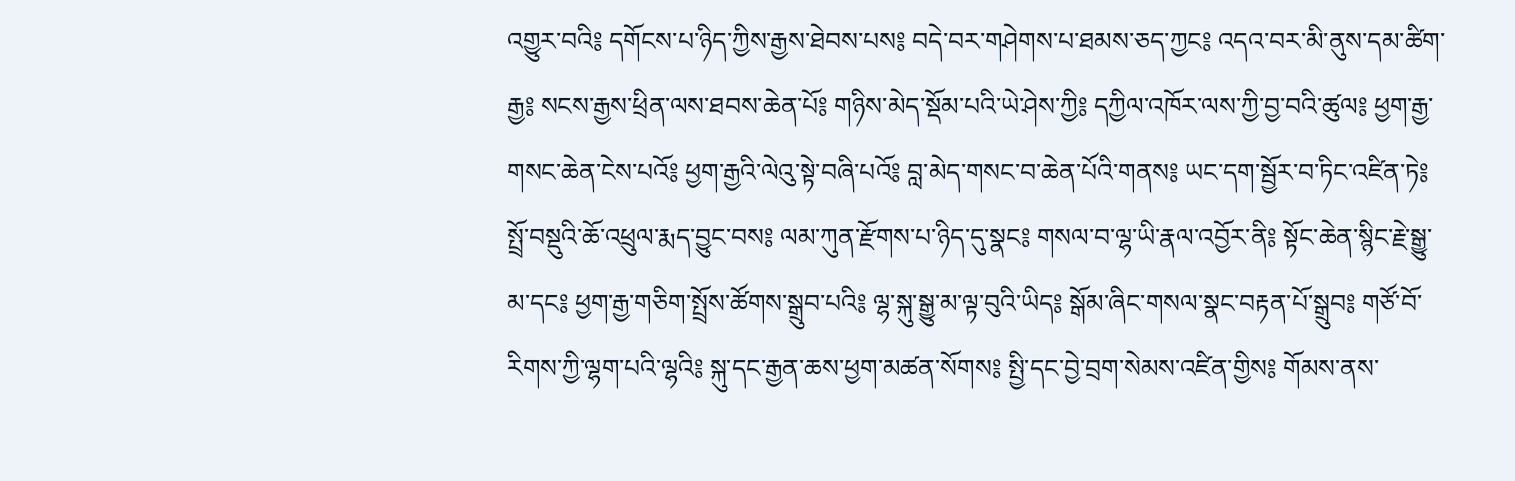འགྱུར་བའི༔ དགོངས་པ་ཉིད་ཀྱིས་རྒྱས་ཐེབས་པས༔ བདེ་བར་གཤེགས་པ་ཐམས་ཅད་ཀྱང༔ འདའ་བར་མི་ནུས་དམ་ཚིག་རྒྱ༔ སངས་རྒྱས་ཕྲིན་ལས་ཐབས་ཆེན་པོ༔ གཉིས་མེད་སྡོམ་པའི་ཡེ་ཤེས་ཀྱི༔ དཀྱིལ་འཁོར་ལས་ཀྱི་བྱ་བའི་ཚུལ༔ ཕྱག་རྒྱ་གསང་ཆེན་ངེས་པའོ༔ ཕྱག་རྒྱའི་ལེའུ་སྟེ་བཞི་པའོ༔ བླ་མེད་གསང་བ་ཆེན་པོའི་གནས༔ ཡང་དག་སྦྱོར་བ་ཏིང་འཛིན་ཏེ༔ སྤྲོ་བསྡུའི་ཆོ་འཕྲུལ་རྨད་བྱུང་བས༔ ལམ་ཀུན་རྫོགས་པ་ཉིད་དུ་སྣང༔ གསལ་བ་ལྷ་ཡི་རྣལ་འབྱོར་ནི༔ སྟོང་ཆེན་སྙིང་རྗེ་སྒྱུ་མ་དང༔ ཕྱག་རྒྱ་གཅིག་སྤྲོས་ཚོགས་སྒྲུབ་པའི༔ ལྷ་སྐུ་སྒྱུ་མ་ལྟ་བུའི་ཡིད༔ སྒོམ་ཞིང་གསལ་སྣང་བརྟན་པོ་སྒྲུབ༔ གཙོ་བོ་རིགས་ཀྱི་ལྷག་པའི་ལྷའི༔ སྐུ་དང་རྒྱན་ཆས་ཕྱག་མཚན་སོགས༔ སྤྱི་དང་བྱེ་བྲག་སེམས་འཛིན་གྱིས༔ གོམས་ནས་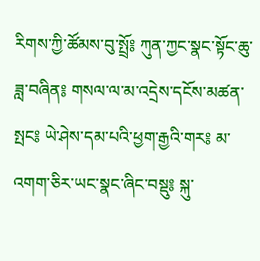རིགས་ཀྱི་ཚོམས་བུ་སྤྲོ༔ ཀུན་ཀྱང་སྣང་སྟོང་ཆུ་ཟླ་བཞིན༔ གསལ་ལ་མ་འདྲེས་དངོས་མཚན་སྤང༔ ཡེ་ཤེས་དམ་པའི་ཕྱག་རྒྱའི་གར༔ མ་འགག་ཅིར་ཡང་སྣང་ཞིང་བསྡུ༔ སྐུ་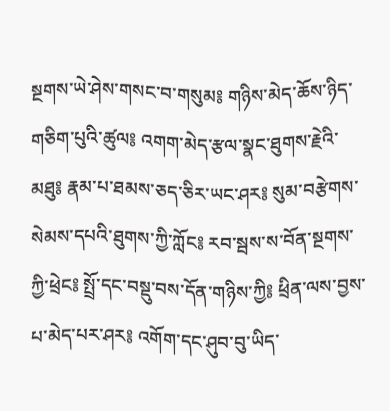སྔགས་ཡེ་ཤེས་གསང་བ་གསུམ༔ གཉིས་མེད་ཆོས་ཉིད་གཅིག་པུའི་ཚུལ༔ འགག་མེད་རྩལ་སྣང་ཐུགས་རྗེའི་མཐུ༔ རྣམ་པ་ཐམས་ཅད་ཅིར་ཡང་ཤར༔ སུམ་བརྩེགས་སེམས་དཔའི་ཐུགས་ཀྱི་ཀློང༔ རབ་སྦས་ས་བོན་སྔགས་ཀྱི་ཕྲེང༔ སྤྲོ་དང་བསྡུ་བས་དོན་གཉིས་ཀྱི༔ ཕྲིན་ལས་བྱས་པ་མེད་པར་ཤར༔ འགོག་དང་ཤུབ་བུ་ཡིད་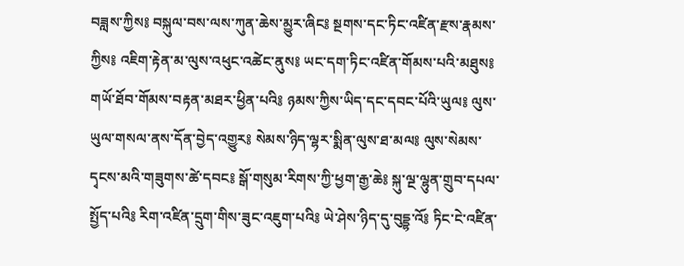བཟླས་ཀྱིས༔ བསྐུལ་བས་ལས་ཀུན་ཆེས་མྱུར་ཞིང༔ སྔགས་དང་ཏིང་འཛིན་རྫས་རྣམས་ཀྱིས༔ འཇིག་རྟེན་མ་ལུས་འཕུང་འཚེང་ནུས༔ ཡང་དག་ཏིང་འཛིན་གོམས་པའི་མཐུས༔ གཡོ་ཐོབ་གོམས་བརྟན་མཐར་ཕྱིན་པའི༔ ཉམས་ཀྱིས་ཡིད་དང་དབང་པོའི་ཡུལ༔ ལུས་ཡུལ་གསལ་ནས་དོན་བྱེད་འགྱུར༔ སེམས་ཉིད་ལྷར་སྨིན་ལུས་ཐ་མལ༔ ལུས་སེམས་དྭངས་མའི་གཟུགས་ཚེ་དབང༔ སྒོ་གསུམ་རིགས་ཀྱི་ཕྱག་རྒྱ་ཆེ༔ སྐུ་ལྔ་ལྷུན་གྲུབ་དཔལ་སྤྱོད་པའི༔ རིག་འཛིན་དྲུག་གིས་ཟུང་འཇུག་པའི༔ ཡེ་ཤེས་ཉིད་དུ་བུདྡྷ་འོ༔ ཏིང་ངེ་འཛིན་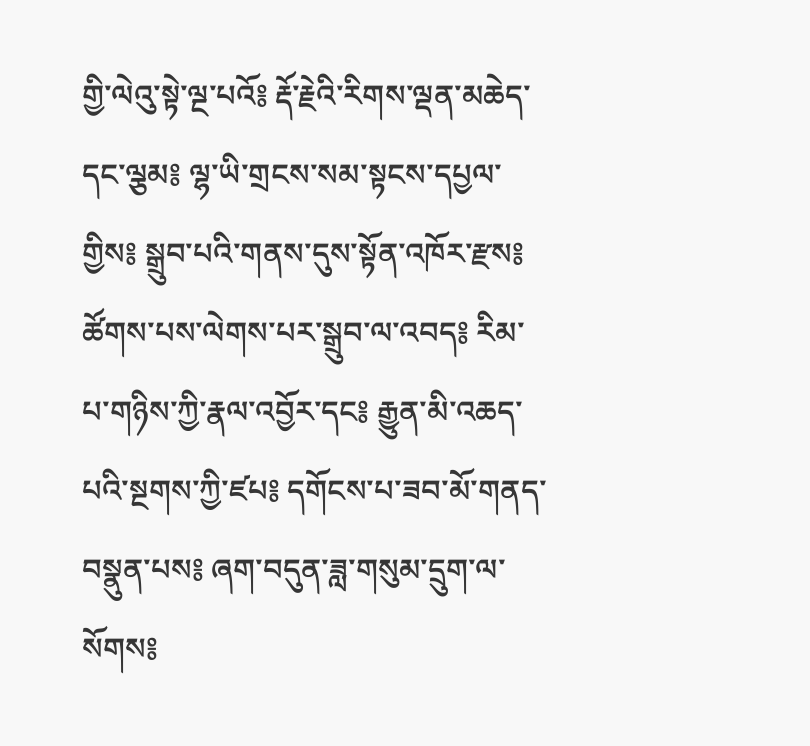གྱི་ལེའུ་སྟེ་ལྔ་པའོ༔ རྡོ་རྗེའི་རིགས་ལྡན་མཆེད་དང་ལྕམ༔ ལྷ་ཡི་གྲངས་སམ་སྟངས་དཔྱལ་གྱིས༔ སྒྲུབ་པའི་གནས་དུས་སྟོན་འཁོར་རྫས༔ ཚོགས་པས་ལེགས་པར་སྒྲུབ་ལ་འབད༔ རིམ་པ་གཉིས་ཀྱི་རྣལ་འབྱོར་དང༔ རྒྱུན་མི་འཆད་པའི་སྔགས་ཀྱི་ཛཔ༔ དགོངས་པ་ཟབ་མོ་གནད་བསྣུན་པས༔ ཞག་བདུན་ཟླ་གསུམ་དྲུག་ལ་སོགས༔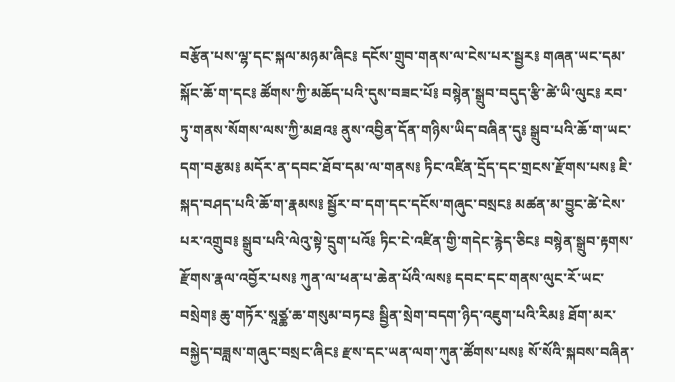བརྩོན་པས་ལྷ་དང་སྐལ་མཉམ་ཞིང༔ དངོས་གྲུབ་གནས་ལ་ངེས་པར་སྦྱར༔ གཞན་ཡང་དམ་སྐོང་ཆོ་ག་དང༔ ཚོགས་ཀྱི་མཆོད་པའི་དུས་བཟང་པོ༔ བསྙེན་སྒྲུབ་བདུད་རྩི་ཚེ་ཡི་ལུང༔ རབ་ཏུ་གནས་སོགས་ལས་ཀྱི་མཐའ༔ ནུས་འབྱིན་དོན་གཉིས་ཡིད་བཞིན་དུ༔ སྒྲུབ་པའི་ཆོ་ག་ཡང་དག་བརྩམ༔ མདོར་ན་དབང་ཐོབ་དམ་ལ་གནས༔ ཏིང་འཛིན་དྲོད་དང་གྲངས་རྫོགས་པས༔ ཇི་སྐད་བཤད་པའི་ཆོ་ག་རྣམས༔ སྦྱོར་བ་དག་དང་དངོས་གཞུང་བསྲང༔ མཚན་མ་བྱུང་ཚེ་ངེས་པར་འགྲུབ༔ སྒྲུབ་པའི་ལེའུ་སྟེ་དྲུག་པའོ༔ ཏིང་ངེ་འཛིན་གྱི་གདེང་རྙེད་ཅིང༔ བསྙེན་སྒྲུབ་རྟགས་རྫོགས་རྣལ་འབྱོར་པས༔ ཀུན་ལ་ཕན་པ་ཆེན་པོའི་ལས༔ དབང་དང་གནས་ལུང་རོ་ཡང་བསྲེག༔ ཆུ་གཏོར་སཱཙྪ་ཆ་གསུམ་བཏང༔ སྦྱིན་སྲེག་བདག་ཉིད་འཇུག་པའི་རིམ༔ ཐོག་མར་བསྐྱེད་བཟླས་གཞུང་བསྲང་ཞིང༔ རྫས་དང་ཡན་ལག་ཀུན་ཚོགས་པས༔ སོ་སོའི་སྐབས་བཞིན་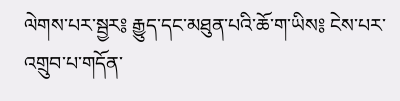ལེགས་པར་སྦྱར༔ རྒྱུད་དང་མཐུན་པའི་ཆོ་ག་ཡིས༔ ངེས་པར་འགྲུབ་པ་གདོན་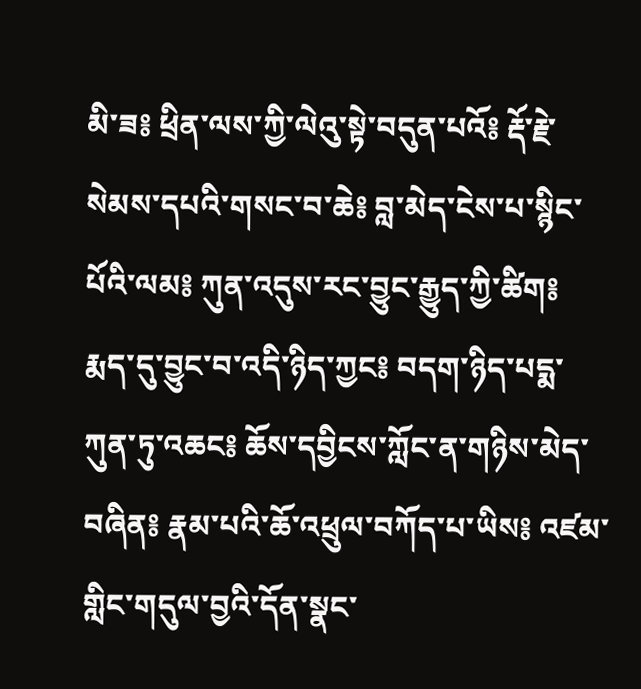མི་ཟ༔ ཕྲིན་ལས་ཀྱི་ལེའུ་སྟེ་བདུན་པའོ༔ རྡོ་རྗེ་སེམས་དཔའི་གསང་བ་ཆེ༔ བླ་མེད་ངེས་པ་སྙིང་པོའི་ལམ༔ ཀུན་འདུས་རང་བྱུང་རྒྱུད་ཀྱི་ཚིག༔ རྨད་དུ་བྱུང་བ་འདི་ཉིད་ཀྱང༔ བདག་ཉིད་པདྨ་ཀུན་ཏུ་འཆང༔ ཆོས་དབྱིངས་ཀློང་ན་གཉིས་མེད་བཞིན༔ རྣམ་པའི་ཆོ་འཕྲུལ་བཀོད་པ་ཡིས༔ འཛམ་གླིང་གདུལ་བྱའི་དོན་སྣང་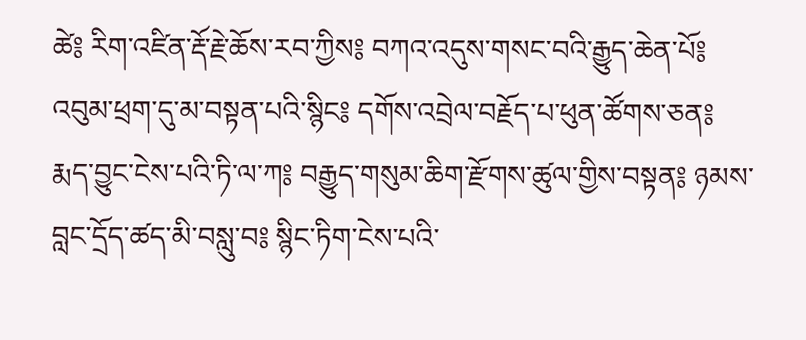ཚེ༔ རིག་འཛིན་རྡོ་རྗེ་ཆོས་རབ་ཀྱིས༔ བཀའ་འདུས་གསང་བའི་རྒྱུད་ཆེན་པོ༔ འབུམ་ཕྲག་དུ་མ་བསྟན་པའི་སྙིང༔ དགོས་འབྲེལ་བརྗོད་པ་ཕུན་ཚོགས་ཅན༔ རྨད་བྱུང་ངེས་པའི་ཏི་ལ་ཀ༔ བརྒྱུད་གསུམ་ཆིག་རྫོགས་ཚུལ་གྱིས་བསྟན༔ ཉམས་བླང་དྲོད་ཚད་མི་བསླུ་བ༔ སྙིང་ཏིག་ངེས་པའི་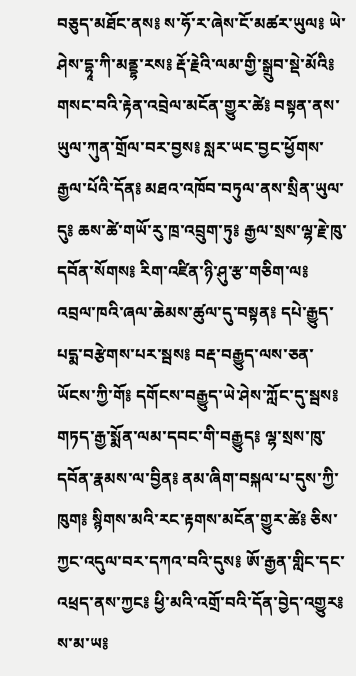བཅུད་མཐོང་ནས༔ ས་ཧོ་ར་ཞེས་ངོ་མཚར་ཡུལ༔ ཡེ་ཤེས་དྷཱ་ཀི་མནྡྷ་རས༔ རྡོ་རྗེའི་ལམ་གྱི་སྒྲུབ་སྡེ་མོའི༔ གསང་བའི་རྟེན་འབྲེལ་མངོན་གྱུར་ཚེ༔ བསྟན་ནས་ཡུལ་ཀུན་གྲོལ་བར་བྱས༔ སླར་ཡང་བྱང་ཕྱོགས་རྒྱལ་པོའི་དོན༔ མཐའ་འཁོབ་བཏུལ་ནས་སྲིན་ཡུལ་དུ༔ ཆས་ཚེ་གཡོ་རུ་ཁྲ་འབྲུག་ཏུ༔ རྒྱལ་སྲས་ལྷ་རྗེ་ཁུ་དབོན་སོགས༔ རིག་འཛིན་ཉི་ཤུ་རྩ་གཅིག་ལ༔ འབྲལ་ཁའི་ཞལ་ཆེམས་ཚུལ་དུ་བསྟན༔ དཔེ་རྒྱུད་པདྨ་བརྩེགས་པར་སྦས༔ བརྡ་བརྒྱུད་ལས་ཅན་ཡོངས་ཀྱི་གོ༔ དགོངས་བརྒྱུད་ཡེ་ཤེས་ཀློང་དུ་སྦས༔ གཏད་རྒྱ་སྨོན་ལམ་དབང་གི་བརྒྱུད༔ ལྷ་སྲས་ཁུ་དབོན་རྣམས་ལ་བྱིན༔ ནམ་ཞིག་བསྐལ་པ་དུས་ཀྱི་ཁུག༔ སྙིགས་མའི་རང་རྟགས་མངོན་གྱུར་ཚེ༔ ཅིས་ཀྱང་འདུལ་བར་དཀའ་བའི་དུས༔ ཨོ་རྒྱན་གླིང་དང་འཕྲད་ནས་ཀྱང༔ ཕྱི་མའི་འགྲོ་བའི་དོན་བྱེད་འགྱུར༔ ས་མ་ཡ༔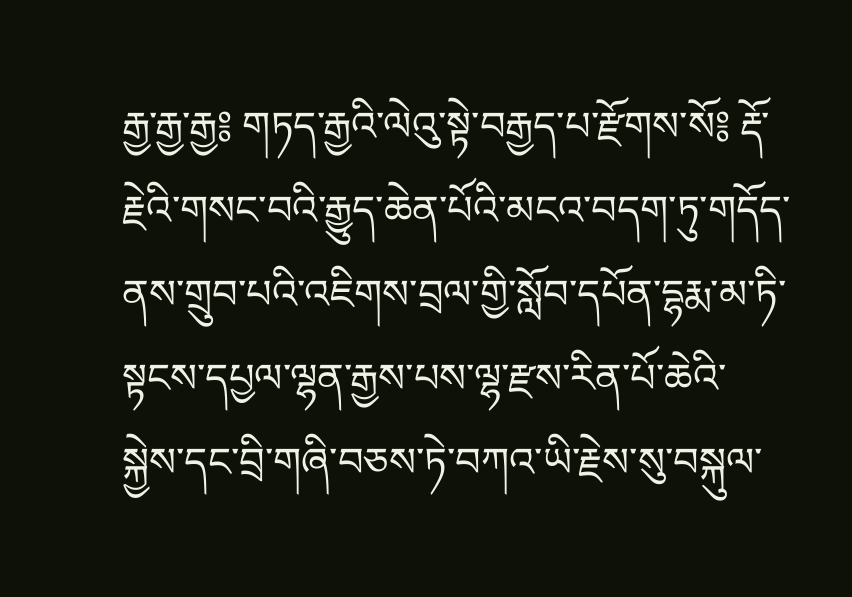རྒྱ་རྒྱ་རྒྱ༔ གཏད་རྒྱའི་ལེའུ་སྟེ་བརྒྱད་པ་རྫོགས་སོ༔ རྡོ་རྗེའི་གསང་བའི་རྒྱུད་ཆེན་པོའི་མངའ་བདག་ཏུ་གདོད་ནས་གྲུབ་པའི་འཇིགས་བྲལ་གྱི་སློབ་དཔོན་དྷརྨ་མ་ཏི་སྟངས་དཔྱལ་ལྷན་རྒྱས་པས་ལྷ་རྫས་རིན་པོ་ཆེའི་སྐྱེས་དང་བྲི་གཞི་བཅས་ཏེ་བཀའ་ཡི་རྗེས་སུ་བསྐུལ་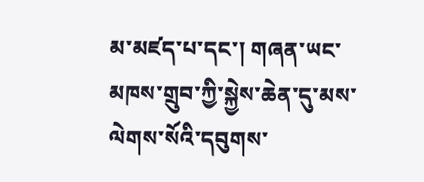མ་མཛད་པ་དང་། གཞན་ཡང་མཁས་གྲུབ་ཀྱི་སྐྱེས་ཆེན་དུ་མས་ལེགས་སོའི་དབུགས་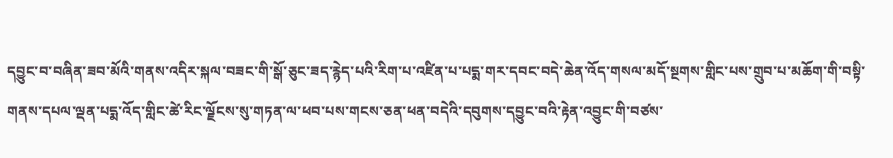དབྱུང་བ་བཞིན་ཟབ་མོའི་གནས་འདིར་སྐལ་བཟང་གི་སྒོ་ཅུང་ཟད་རྙེད་པའི་རིག་པ་འཛིན་པ་པདྨ་གར་དབང་བདེ་ཆེན་འོད་གསལ་མདོ་སྔགས་གླིང་པས་གྲུབ་པ་མཆོག་གི་བསྟི་གནས་དཔལ་ལྡན་པདྨ་འོད་གླིང་ཚེ་རིང་ལྗོངས་སུ་གཏན་ལ་ཕབ་པས་གངས་ཅན་ཕན་བདེའི་དབུགས་དབྱུང་བའི་རྟེན་འབྱུང་གི་བཙས་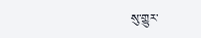སུ་གྱུར་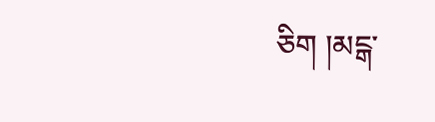ཅིག །མངྒ་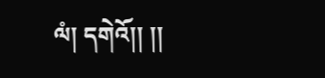ལཾ། དགེའོ།། །།